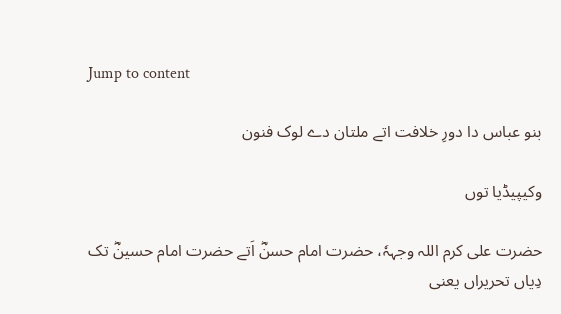Jump to content

بنو عباس دا دورِ خلافت اتے ملتان دے لوک فنون

وکیپیڈیا توں

حضرت علی کرم اللہ وجہہٗ، حضرت امام حسنؓ اَتے حضرت امام حسینؓ تک دِیاں تحریراں یعنی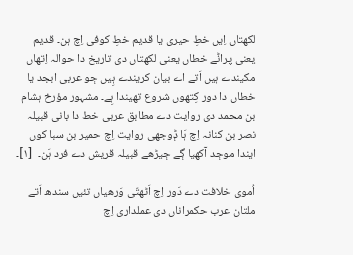لکھتاں اِیں خطِ حیری یا قدیم خطِ کوفی اِچ ہن۔ قدیم یعنی پراݨے خطاں یعنی لکھتاں دی تاریخ دا حوالہ اِتھاں مکیندے ہیں اَتے اے بیان کریندے ہِیں ڄو عربی ابجد یا خطاں دا دور کِتھوں شروع تھیندا ہِے۔ مشہور مؤرخ ہشام بن محمد دی روایت دے مطابق عربی خط دا بانی قبیلہ نصر بن کنانہ اِچ ہَا ݙوجھی روایت اِچ حمیر بن سبا کوں ایندا موڄد آکھیا ڳے ڄیڑھے قبیلہ قریش دے فرد ہَن۔  [١]۔

اُموی خلافت دے دَور اِچ اَٹھتّی وَرھیاں تئیں سندھ اَتے ملتان عرب حکمراناں دی عملداری اِچ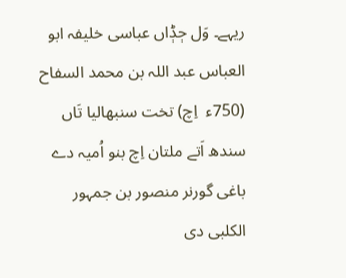ریہے۔ وَل ڄݙاں عباسی خلیفہ ابو العباس عبد اللہ بن محمد السفاح (750ء  اِچ) تخت سنبھالیا تَاں سندھ اَتے ملتان اِچ بنو اُمیہ دے باغی گورنر منصور بن جمہور الکلبی دی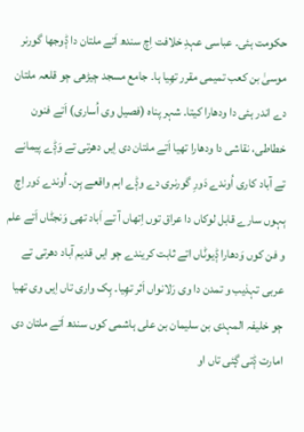حکومت ہئی۔ عباسی عہدِ خلافت اِچ سندھ اَتے ملتان دا ݙوجھا گورنر موسیٰ بن کعب تمیمی مقرر تھِیا ہا۔ جامع مسجد ڄیڑھی ڄو قلعہ ملتان دے اندر ہئی دا ودھارا کیتا۔ شہر پناہ (فصیل وی اُساری) اَتے فنون خطاطی، نقاشی دا ودھارا تھیا اَتے ملتان دی اِیں دھرتی تے وَݙے پیمانے تے آباد کاری اُوندے دَورِ گورنری دے وݙے اہم واقعے ہِن۔ اُوندے دَور اِچ ٻہوں سارے قابل لوکاں دا عراق توں اِتھاں آ تے اَباد تھی وَنجݨاں اَتے علم و فن کوں وَدھارا ݙیوݨاں اتے ثابت کریندے ڄو ایں قدیم آباد دھرتی تے عربی تہذیب و تمدن دا وی رَلانواں اَثر تھِیا۔ ہِک واری تاں اِیں وی تھیا ڄو خلیفہ المہدی بن سلیمان بن علی ہاشمی کوں سندھ اَتے ملتان دی امارت ݙتی ڳئی تاں او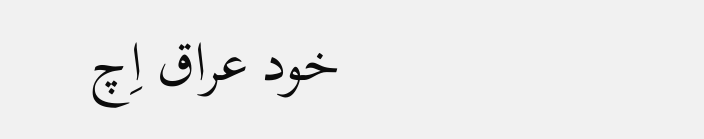خود عراق اِچ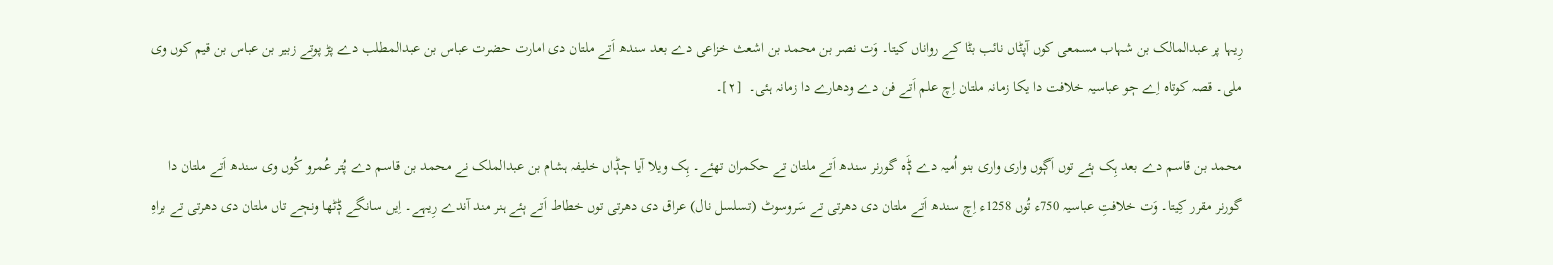رِیہا پر عبدالمالک بن شہاب مسمعی کوں آپݨاں نائب بݨا کے رواناں کیتا۔ وَت نصر بن محمد بن اشعث خزاعی دے بعد سندھ اَتے ملتان دی امارت حضرت عباس بن عبدالمطلب دے پڑ پوتے زبیر بن عباس بن قیم کوں وی ملی۔ قصہ کوتاہ اِے ڄو عباسیہ خلافت دا یکا زمانہ ملتان اِچ علم اَتے فن دے ودھارے دا زمانہ ہئی۔  [٢]۔

محمد بن قاسم دے بعد ہِک ٻئے توں اَڳوں واری واری بنو اُمیہ دے ݙَہ گورنر سندھ اَتے ملتان تے حکمران تھئے۔ ہِک ویلا آیا ڄݙاں خلیفہ ہشام بن عبدالملک نے محمد بن قاسم دے پُتر عُمرو کُوں وی سندھ اَتے ملتان دا گورنر مقرر کِیتا۔ وَت خلافتِ عباسیہ 750ء تُوں 1258ء اِچ سندھ اَتے ملتان دی دھرتی تے سَروسوٹ (تسلسل نال) عراق دی دھرتی توں خطاط اَتے ٻئے ہنر مند آندے رِیہے۔ اِیں سانگے ݙٹھا ونڄے تاں ملتان دی دھرتی تے براہِ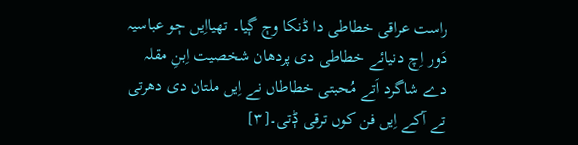راست عراقی خطاطی دا ڈنکا وڄ ڳیا۔ تھیااِیں ڄو عباسیہ دَور اِچ دنیائے خطاطی دی پردھان شخصیت اِبنِ مقلہ دے شاگرد اَتے مُحبتی خطاطاں نے اِیں ملتان دی دھرتی تے آکے اِیں فن کوں ترقی ݙتی۔[٣]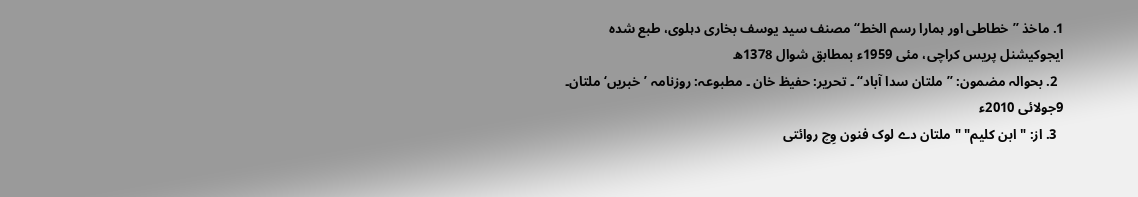1. ماخذ ’’خطاطی اور ہمارا رسم الخط‘‘ مصنف سید یوسف بخاری دہلوی، طبع شدہ ایجوکیشنل پریس کراچی، مئی 1959ء بمطابق شوال 1378ھ
  2. بحوالہ مضمون: ’’ملتان سدا آباد‘‘ ۔ تحریر: حفیظ خان ۔ مطبوعہ: روزنامہ ’خبریں‘ ملتان۔  9جولائی 2010ء
  3. از: "ابن کلیم" "ملتان دے لوک فنون وِچ روائتی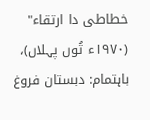خطاطی دا ارتقاء" (١٩٧٠ء تُوں پہلاں)، باہتمام: دبستان فروغ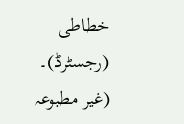خطاطی (رجسٹرڈ)۔ (غیر مطبوعہ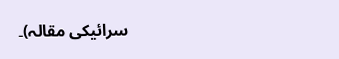سرائیکی مقالہ)۔